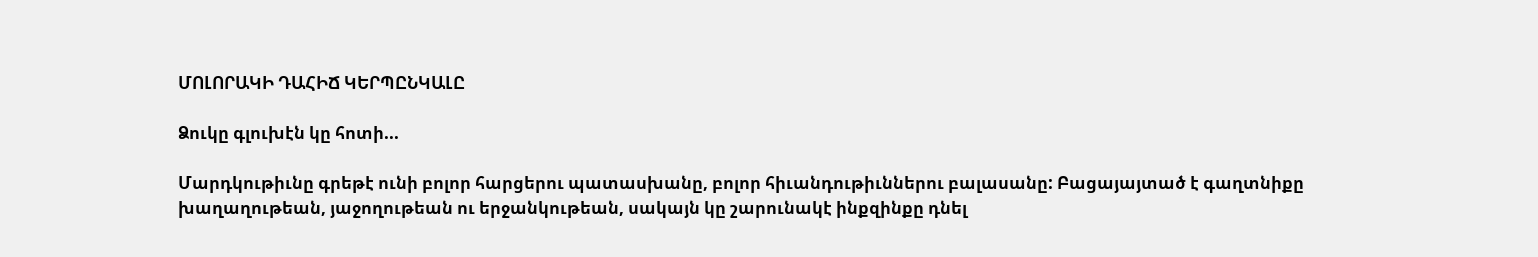ՄՈԼՈՐԱԿԻ ԴԱՀԻՃ ԿԵՐՊԸՆԿԱԼԸ

Ձուկը գլուխէն կը հոտի...

Մարդկութիւնը գրեթէ ունի բոլոր հարցերու պատասխանը, բոլոր հիւանդութիւններու բալասանը: Բացայայտած է գաղտնիքը խաղաղութեան, յաջողութեան ու երջանկութեան, սակայն կը շարունակէ ինքզինքը դնել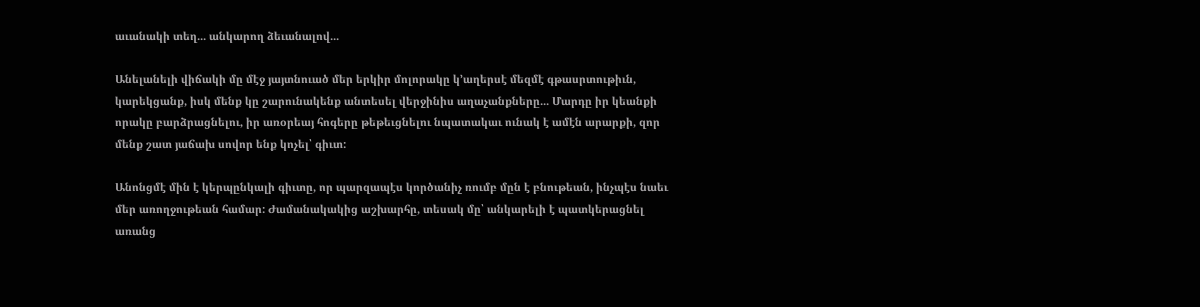աւանակի տեղ... անկարող ձեւանալով...

Անելանելի վիճակի մը մէջ յայտնուած մեր երկիր մոլորակը կ՚աղերսէ մեզմէ գթասրտութիւն, կարեկցանք, իսկ մենք կը շարունակենք անտեսել վերջինիս աղաչանքները... Մարդը իր կեանքի որակը բարձրացնելու, իր առօրեայ հոգերը թեթեւցնելու նպատակաւ ունակ է ամէն արարքի, զոր մենք շատ յաճախ սովոր ենք կոչել՝ գիւտ:

Անոնցմէ մին է կերպընկալի գիւտը, որ պարզապէս կործանիչ ռումբ մըն է բնութեան, ինչպէս նաեւ մեր առողջութեան համար: Ժամանակակից աշխարհը, տեսակ մը՝ անկարելի է պատկերացնել առանց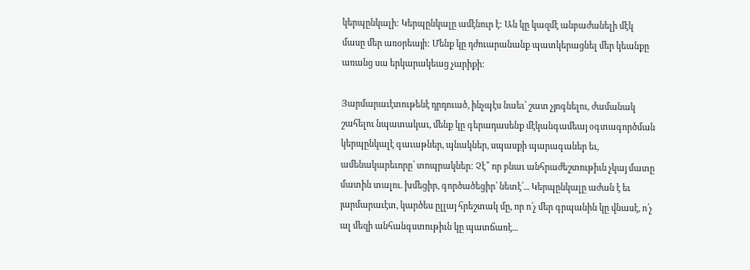կերպընկալի: Կերպընկալը ամէնուր է: Ան կը կազմէ անբաժանելի մէկ մասը մեր առօրեայի: Մենք կը դժուարանանք պատկերացնել մեր կեանքը առանց սա երկարակեաց չարիքի:

Յարմարաւէտութենէ դրդուած, ինչպէս նաեւ՝ շատ չյոգնելու, ժամանակ շահելու նպատակաւ, մենք կը գերադասենք մէկանգամեայ օգտագործման կերպընկալէ գաւաթներ, պնակներ, սպասքի պարագաներ եւ, ամենակարեւորը՝ տոպրակներ: Չէ՞ որ բնաւ անհրաժեշտութիւն չկայ մատը մատին տալու. խմեցիր, գործածեցիր՝ նետէ՛... Կերպընկալը աժան է եւ յարմարաւէտ, կարծես ըլլայ հրեշտակ մը, որ ո՛չ մեր գրպանին կը վնասէ, ո՛չ ալ մեզի անհանգստութիւն կը պատճառէ...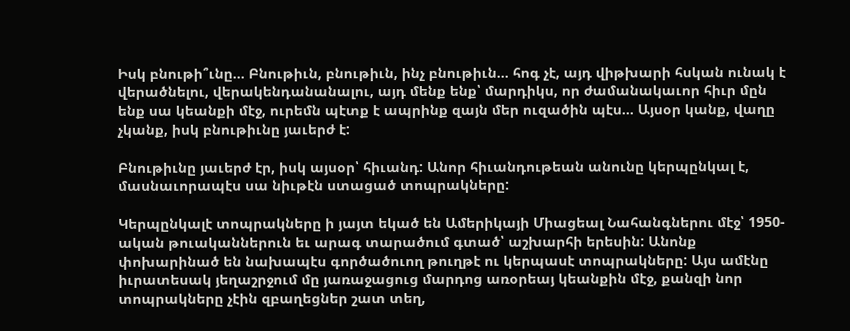Իսկ բնութի՞ւնը... Բնութիւն, բնութիւն, ինչ բնութիւն... հոգ չէ, այդ վիթխարի հսկան ունակ է վերածնելու, վերակենդանանալու, այդ մենք ենք՝ մարդիկս, որ ժամանակաւոր հիւր մըն ենք սա կեանքի մէջ, ուրեմն պէտք է ապրինք զայն մեր ուզածին պէս… Այսօր կանք, վաղը չկանք, իսկ բնութիւնը յաւերժ է:

Բնութիւնը յաւերժ էր, իսկ այսօր՝ հիւանդ: Անոր հիւանդութեան անունը կերպընկալ է, մասնաւորապէս սա նիւթէն ստացած տոպրակները:

Կերպընկալէ տոպրակները ի յայտ եկած են Ամերիկայի Միացեալ Նահանգներու մէջ՝ 1950-ական թուականներուն եւ արագ տարածում գտած՝ աշխարհի երեսին: Անոնք փոխարինած են նախապէս գործածուող թուղթէ ու կերպասէ տոպրակները: Այս ամէնը իւրատեսակ յեղաշրջում մը յառաջացուց մարդոց առօրեայ կեանքին մէջ, քանզի նոր տոպրակները չէին զբաղեցներ շատ տեղ,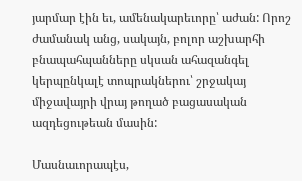յարմար էին եւ, ամենակարեւորը՝ աժան: Որոշ ժամանակ անց, սակայն, բոլոր աշխարհի բնապահպանները սկսան ահազանգել կերպընկալէ տոպրակներու՝ շրջակայ միջավայրի վրայ թողած բացասական ազդեցութեան մասին:

Մասնաւորապէս,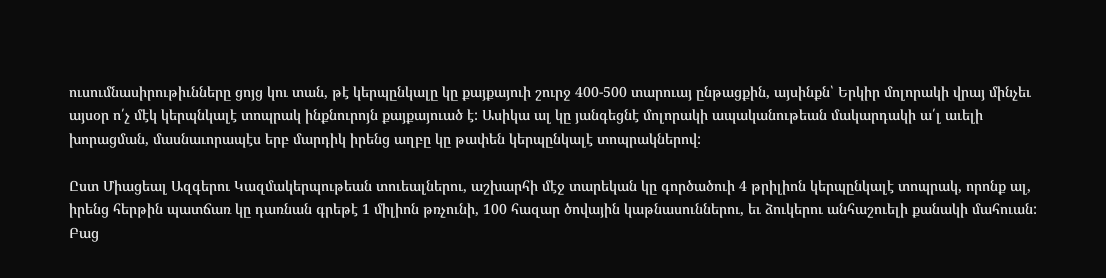ուսումնասիրութիւնները ցոյց կու տան, թէ կերպընկալը կը քայքայուի շուրջ 400-500 տարուայ ընթացքին, այսինքն՝ Երկիր մոլորակի վրայ մինչեւ այսօր ո՛չ մէկ կերպնկալէ տոպրակ ինքնուրոյն քայքայուած է: Ասիկա ալ կը յանգեցնէ մոլորակի ապականութեան մակարդակի ա՛լ աւելի խորացման, մասնաւորապէս երբ մարդիկ իրենց աղբը կը թափեն կերպընկալէ տոպրակներով:

Ըստ Միացեալ Ազգերու Կազմակերպութեան տուեալներու, աշխարհի մէջ տարեկան կը գործածուի 4 թրիլիոն կերպընկալէ տոպրակ, որոնք ալ, իրենց հերթին պատճառ կը դառնան գրեթէ 1 միլիոն թռչունի, 100 հազար ծովային կաթնասուններու, եւ ձուկերու անհաշուելի քանակի մահուան: Բաց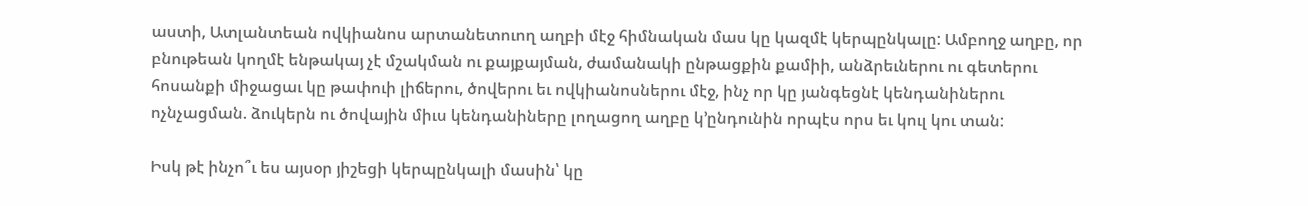աստի, Ատլանտեան ովկիանոս արտանետուող աղբի մէջ հիմնական մաս կը կազմէ կերպընկալը: Ամբողջ աղբը, որ բնութեան կողմէ ենթակայ չէ մշակման ու քայքայման, ժամանակի ընթացքին քամիի, անձրեւներու ու գետերու հոսանքի միջացաւ կը թափուի լիճերու, ծովերու եւ ովկիանոսներու մէջ, ինչ որ կը յանգեցնէ կենդանիներու ոչնչացման. ձուկերն ու ծովային միւս կենդանիները լողացող աղբը կ՚ընդունին որպէս որս եւ կուլ կու տան:

Իսկ թէ ինչո՞ւ ես այսօր յիշեցի կերպընկալի մասին՝ կը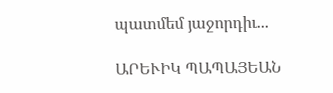պատմեմ յաջորդիւ...

ԱՐԵՒԻԿ ՊԱՊԱՅԵԱՆ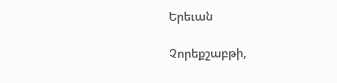Երեւան

Չորեքշաբթի,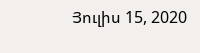Յուլիս 15, 2020